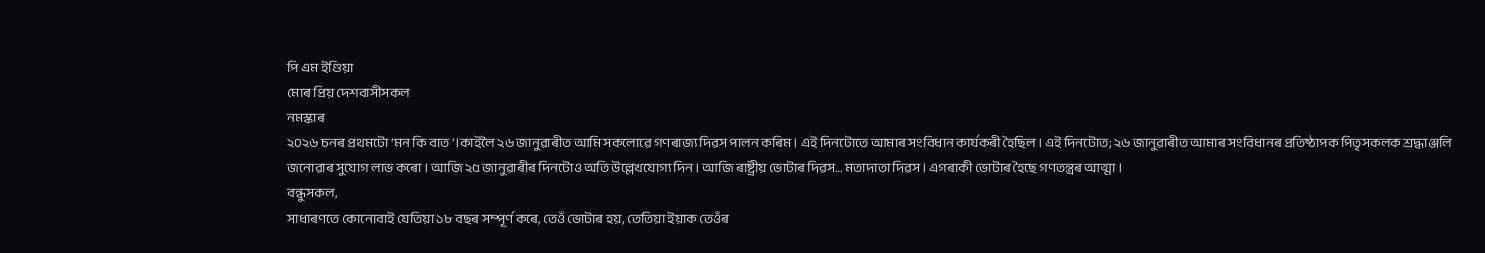পি এম ইণ্ডিয়া
মোৰ প্ৰিয় দেশবাসীসকল
নমস্কাৰ
২০২৬ চনৰ প্ৰথমটো ‘মন কি বাত’।কাইলৈ ২৬ জানুৱাৰীত আমি সকলোৱে গণৰাজ্য দিৱস পালন কৰিম। এই দিনটোতে আমাৰ সংবিধান কাৰ্যকৰী হৈছিল। এই দিনটোত; ২৬ জানুৱাৰীত আমাৰ সংবিধানৰ প্ৰতিষ্ঠাপক পিতৃসকলক শ্ৰদ্ধাঞ্জলি জনোৱাৰ সুযোগ লাভ কৰো। আজি ২৫ জানুৱাৰীৰ দিনটোও অতি উল্লেখযোগ্য দিন। আজি ৰাষ্ট্ৰীয় ভোটাৰ দিৱস… মতাদাতা দিৱস। এগৰাকী ভোটাৰ হৈছে গণতন্ত্ৰৰ আত্মা।
বন্ধুসকল,
সাধাৰণতে কোনোবাই যেতিয়া ১৮ বছৰ সম্পূৰ্ণ কৰে, তেওঁ ভোটাৰ হয়, তেতিয়া ইয়াক তেওঁৰ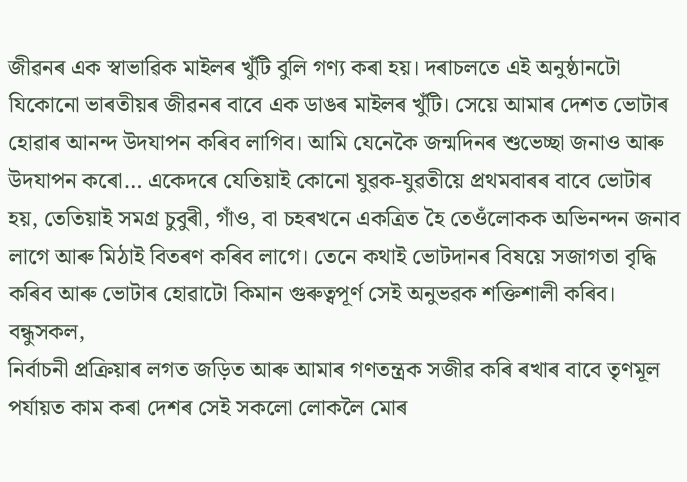জীৱনৰ এক স্বাভাৱিক মাইলৰ খুঁটি বুলি গণ্য কৰা হয়। দৰাচলতে এই অনুষ্ঠানটো যিকোনো ভাৰতীয়ৰ জীৱনৰ বাবে এক ডাঙৰ মাইলৰ খুঁটি। সেয়ে আমাৰ দেশত ভোটাৰ হোৱাৰ আনন্দ উদযাপন কৰিব লাগিব। আমি যেনেকৈ জন্মদিনৰ শুভেচ্ছা জনাও আৰু উদযাপন কৰো… একেদৰে যেতিয়াই কোনো যুৱক-যুৱতীয়ে প্ৰথমবাৰৰ বাবে ভোটাৰ হয়, তেতিয়াই সমগ্ৰ চুবুৰী, গাঁও, বা চহৰখনে একত্ৰিত হৈ তেওঁলোকক অভিনন্দন জনাব লাগে আৰু মিঠাই বিতৰণ কৰিব লাগে। তেনে কথাই ভোটদানৰ বিষয়ে সজাগতা বৃদ্ধি কৰিব আৰু ভোটাৰ হোৱাটো কিমান গুৰুত্বপূৰ্ণ সেই অনুভৱক শক্তিশালী কৰিব।
বন্ধুসকল,
নিৰ্বাচনী প্ৰক্ৰিয়াৰ লগত জড়িত আৰু আমাৰ গণতন্ত্ৰক সজীৱ কৰি ৰখাৰ বাবে তৃণমূল পৰ্যায়ত কাম কৰা দেশৰ সেই সকলো লোকলৈ মোৰ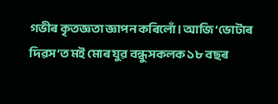গভীৰ কৃতজ্ঞতা জ্ঞাপন কৰিলোঁ। আজি ‘ভোটাৰ দিৱস’ত মই মোৰ যুৱ বন্ধুসকলক ১৮ বছৰ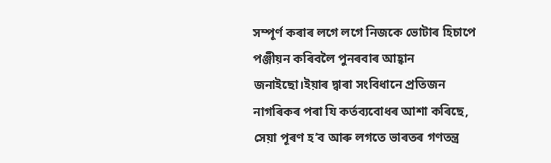সম্পূৰ্ণ কৰাৰ লগে লগে নিজকে ভোটাৰ হিচাপে পঞ্জীয়ন কৰিবলৈ পুনৰবাৰ আহ্বান জনাইছো।ইয়াৰ দ্বাৰা সংবিধানে প্ৰতিজন নাগৰিকৰ পৰা যি কৰ্তব্যবোধৰ আশা কৰিছে, সেয়া পূৰণ হ’ব আৰু লগতে ভাৰতৰ গণতন্ত্ৰ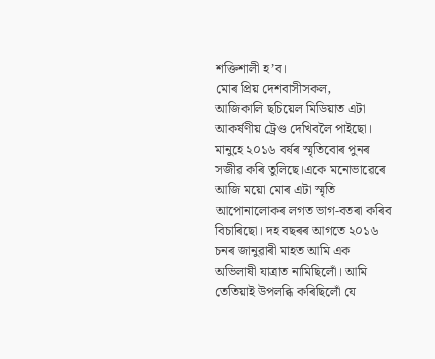শক্তিশালী হ’ব।
মোৰ প্ৰিয় দেশবাসীসকল,
আজিকালি ছচিয়েল মিডিয়াত এটা আকৰ্ষণীয় ট্ৰেণ্ড দেখিবলৈ পাইছো। মানুহে ২০১৬ বৰ্ষৰ স্মৃতিবোৰ পুনৰ সজীৱ কৰি তুলিছে।একে মনোভাৱেৰে আজি ময়ো মোৰ এটা স্মৃতি আপোনালোকৰ লগত ভাগ-বতৰা কৰিব বিচাৰিছো। দহ বছৰৰ আগতে ২০১৬ চনৰ জানুৱাৰী মাহত আমি এক অভিলাষী যাত্ৰাত নামিছিলোঁ। আমি তেতিয়াই উপলব্ধি কৰিছিলোঁ যে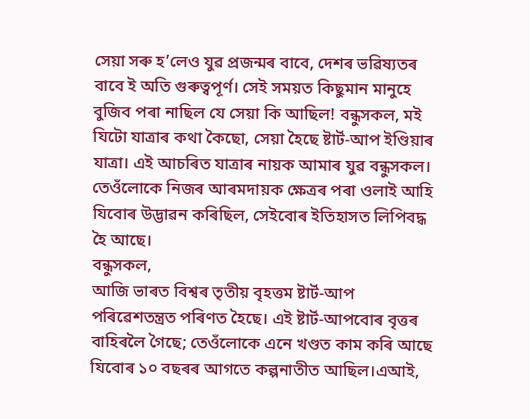সেয়া সৰু হ’লেও যুৱ প্ৰজন্মৰ বাবে, দেশৰ ভৱিষ্যতৰ বাবে ই অতি গুৰুত্বপূৰ্ণ। সেই সময়ত কিছুমান মানুহে বুজিব পৰা নাছিল যে সেয়া কি আছিল! বন্ধুসকল, মই যিটো যাত্ৰাৰ কথা কৈছো, সেয়া হৈছে ষ্টাৰ্ট-আপ ইণ্ডিয়াৰ যাত্ৰা। এই আচৰিত যাত্ৰাৰ নায়ক আমাৰ যুৱ বন্ধুসকল। তেওঁলোকে নিজৰ আৰমদায়ক ক্ষেত্ৰৰ পৰা ওলাই আহি যিবোৰ উদ্ভাৱন কৰিছিল, সেইবোৰ ইতিহাসত লিপিবদ্ধ হৈ আছে।
বন্ধুসকল,
আজি ভাৰত বিশ্বৰ তৃতীয় বৃহত্তম ষ্টাৰ্ট-আপ পৰিৱেশতন্ত্ৰত পৰিণত হৈছে। এই ষ্টাৰ্ট-আপবোৰ বৃত্তৰ বাহিৰলৈ গৈছে; তেওঁলোকে এনে খণ্ডত কাম কৰি আছে যিবোৰ ১০ বছৰৰ আগতে কল্পনাতীত আছিল।এআই,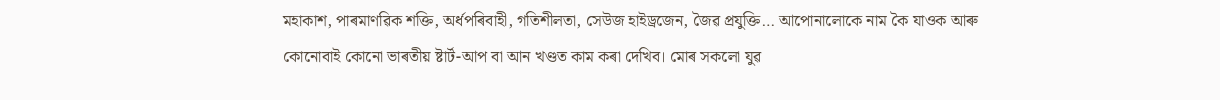মহাকাশ, পাৰমাণৱিক শক্তি, অৰ্ধপৰিবাহী, গতিশীলতা, সেউজ হাইড্ৰজেন, জৈৱ প্ৰযুক্তি… আপোনালোকে নাম কৈ যাওক আৰু কোনোবাই কোনো ভাৰতীয় ষ্টাৰ্ট-আপ বা আন খণ্ডত কাম কৰা দেখিব। মোৰ সকলো যুৱ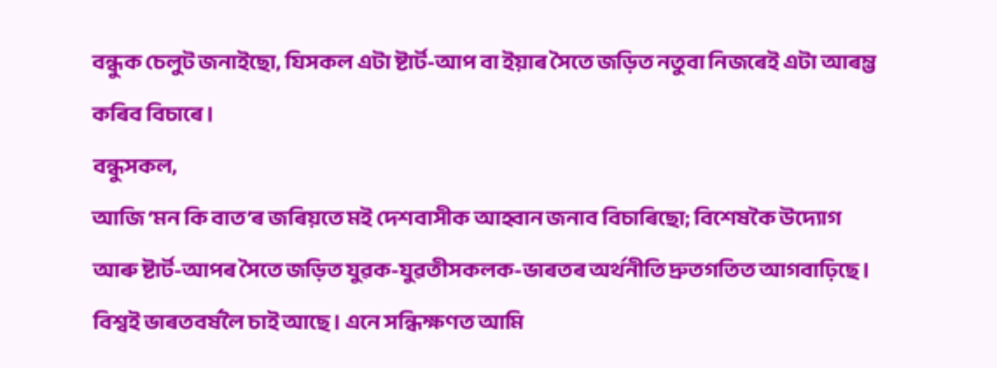বন্ধুক চেলুট জনাইছো, যিসকল এটা ষ্টাৰ্ট-আপ বা ইয়াৰ সৈতে জড়িত নতুবা নিজৰেই এটা আৰম্ভ কৰিব বিচাৰে।
বন্ধুসকল,
আজি ‘মন কি বাত’ৰ জৰিয়তে মই দেশবাসীক আহ্বান জনাব বিচাৰিছো; বিশেষকৈ উদ্যোগ আৰু ষ্টাৰ্ট-আপৰ সৈতে জড়িত যুৱক-যুৱতীসকলক-ভাৰতৰ অৰ্থনীতি দ্ৰুতগতিত আগবাঢ়িছে। বিশ্বই ভাৰতবৰ্ষলৈ চাই আছে। এনে সন্ধিক্ষণত আমি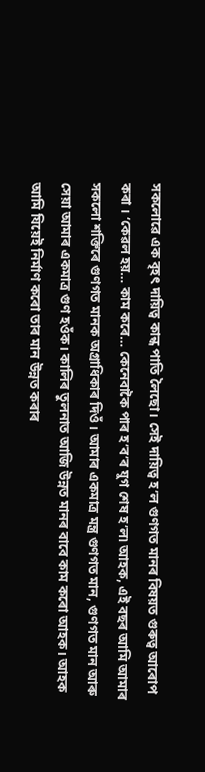সকলোৱে এক বৃহৎ দায়িত্ব কান্ধ পাতি লৈছো। সেই দায়িত্ব হ’ল গুণগত মানৰ বিষয়ত গুৰুত্ব আৰোপ কৰা । ‘কেৱল হয়… কাম কৰে… কেনেবাকৈ পাৰ হ’ব’ৰ যুগ শেষ হ’ল৷ আহক, এই বছৰ আমি আমাৰ সকলো শক্তিৰে গুণগত মানক অগ্ৰাধিকাৰ দিওঁ। আমাৰ একমাত্ৰ মন্ত্ৰ গুণগত মান, গুণগত মান আৰু সেয়া আমাৰ একমাত্ৰ গুণ হওঁক। কালিৰ তুলনাত আজি উন্নত মানৰ বাবে কাম কৰো আহক। আহক আমি যিয়েই নিৰ্মাণ কৰো তাৰ মান উন্নত কৰাৰ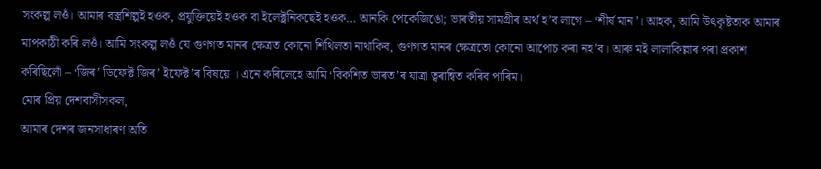সংকল্প লওঁ। আমাৰ বস্ত্ৰশিল্পই হওক, প্ৰযুক্তিয়েই হওক বা ইলেক্ট্ৰনিকছেই হওক… আনকি পেকেজিঙো; ভাৰতীয় সামগ্ৰীৰ অৰ্থ হ’ব লাগে – ‘শীৰ্ষ মান’। আহক, আমি উৎকৃষ্টতাক আমাৰ মাপকাঠী কৰি লওঁ। আমি সংকল্প লওঁ যে গুণগত মানৰ ক্ষেত্ৰত কোনো শিথিলতা নাথাকিব, গুণগত মানৰ ক্ষেত্ৰতো কোনো আপোচ কৰা নহ’ব। আৰু মই লালাকিল্লাৰ পৰা প্ৰকাশ কৰিছিলোঁ – ‘জিৰ’ ডিফেক্ট জিৰ’ ইফেক্ট’ৰ বিষয়ে । এনে কৰিলেহে আমি ‘বিকশিত ভাৰত’ৰ যাত্ৰা ত্বৰান্বিত কৰিব পাৰিম।
মোৰ প্ৰিয় দেশবাসীসকল,
আমাৰ দেশৰ জনসাধাৰণ অতি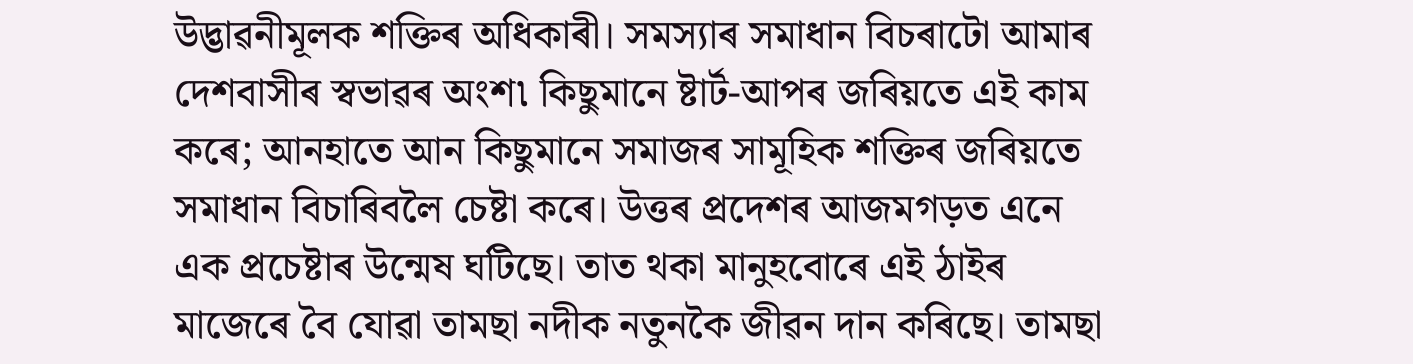উদ্ভাৱনীমূলক শক্তিৰ অধিকাৰী। সমস্যাৰ সমাধান বিচৰাটো আমাৰ দেশবাসীৰ স্বভাৱৰ অংশ৷ কিছুমানে ষ্টাৰ্ট-আপৰ জৰিয়তে এই কাম কৰে; আনহাতে আন কিছুমানে সমাজৰ সামূহিক শক্তিৰ জৰিয়তে সমাধান বিচাৰিবলৈ চেষ্টা কৰে। উত্তৰ প্ৰদেশৰ আজমগড়ত এনে এক প্ৰচেষ্টাৰ উন্মেষ ঘটিছে। তাত থকা মানুহবোৰে এই ঠাইৰ মাজেৰে বৈ যোৱা তামছা নদীক নতুনকৈ জীৱন দান কৰিছে। তামছা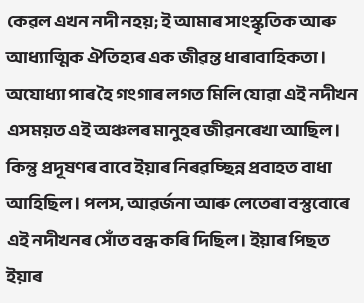কেৱল এখন নদী নহয়; ই আমাৰ সাংস্কৃতিক আৰু আধ্যাত্মিক ঐতিহ্যৰ এক জীৱন্ত ধাৰাবাহিকতা। অযোধ্যা পাৰ হৈ গংগাৰ লগত মিলি যোৱা এই নদীখন এসময়ত এই অঞ্চলৰ মানুহৰ জীৱনৰেখা আছিল। কিন্তু প্ৰদূষণৰ বাবে ইয়াৰ নিৰৱচ্ছিন্ন প্ৰবাহত বাধা আহিছিল। পলস, আৱৰ্জনা আৰু লেতেৰা বস্তুবোৰে এই নদীখনৰ সোঁত বন্ধ কৰি দিছিল। ইয়াৰ পিছত ইয়াৰ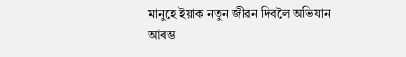মানুহে ইয়াক নতুন জীৱন দিবলৈ অভিযান আৰম্ভ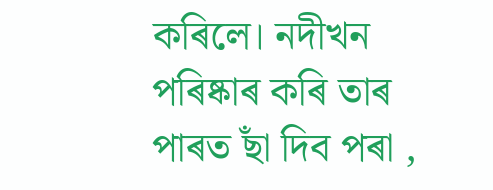কৰিলে। নদীখন পৰিষ্কাৰ কৰি তাৰ পাৰত ছাঁ দিব পৰা ,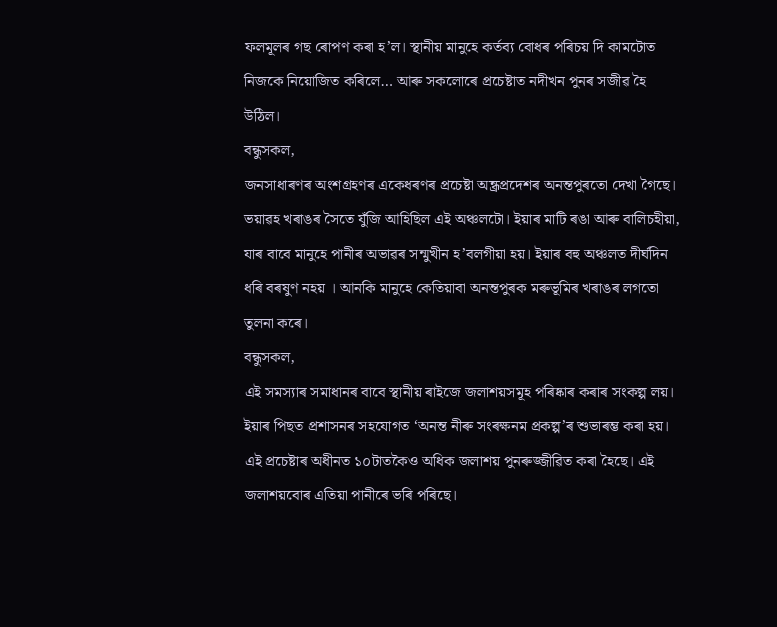ফলমূলৰ গছ ৰোপণ কৰা হ’ল। স্থানীয় মানুহে কৰ্তব্য বোধৰ পৰিচয় দি কামটোত নিজকে নিয়োজিত কৰিলে… আৰু সকলোৰে প্ৰচেষ্টাত নদীখন পুনৰ সজীৱ হৈ উঠিল।
বন্ধুসকল,
জনসাধাৰণৰ অংশগ্ৰহণৰ একেধৰণৰ প্ৰচেষ্টা অন্ধ্ৰপ্ৰদেশৰ অনন্তপুৰতো দেখা গৈছে। ভয়াৱহ খৰাঙৰ সৈতে যুঁজি আহিছিল এই অঞ্চলটো। ইয়াৰ মাটি ৰঙা আৰু বালিচহীয়া, যাৰ বাবে মানুহে পানীৰ অভাৱৰ সন্মুখীন হ’বলগীয়া হয়। ইয়াৰ বহু অঞ্চলত দীৰ্ঘদিন ধৰি বৰষুণ নহয় । আনকি মানুহে কেতিয়াবা অনন্তপুৰক মৰুভূমিৰ খৰাঙৰ লগতো তুলনা কৰে।
বন্ধুসকল,
এই সমস্যাৰ সমাধানৰ বাবে স্থানীয় ৰাইজে জলাশয়সমূহ পৰিষ্কাৰ কৰাৰ সংকল্প লয়। ইয়াৰ পিছত প্ৰশাসনৰ সহযোগত ‘অনন্ত নীৰু সংৰক্ষনম প্ৰকল্প’ৰ শুভাৰম্ভ কৰা হয়। এই প্ৰচেষ্টাৰ অধীনত ১০টাতকৈও অধিক জলাশয় পুনৰুজ্জীৱিত কৰা হৈছে। এই জলাশয়বোৰ এতিয়া পানীৰে ভৰি পৰিছে।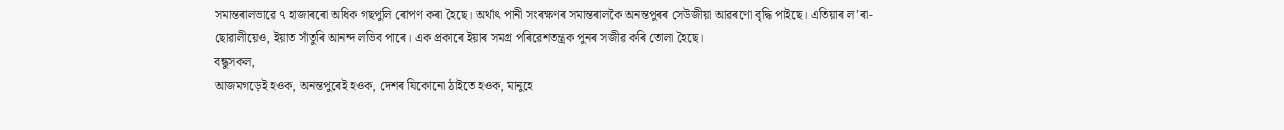সমান্তৰালভাৱে ৭ হাজাৰৰো অধিক গছপুলি ৰোপণ কৰা হৈছে। অৰ্থাৎ পানী সংৰক্ষণৰ সমান্তৰালকৈ অনন্তপুৰৰ সেউজীয়া আৱৰণো বৃদ্ধি পাইছে। এতিয়াৰ ল’ৰা-ছোৱালীয়েও, ইয়াত সাঁতুৰি আনন্দ লভিব পাৰে। এক প্ৰকাৰে ইয়াৰ সমগ্ৰ পৰিৱেশতন্ত্ৰক পুনৰ সজীৱ কৰি তোলা হৈছে।
বন্ধুসকল,
আজমগড়েই হওক, অনন্তপুৰেই হওক, দেশৰ যিকোনো ঠাইতে হওক, মানুহে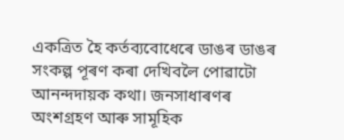একত্ৰিত হৈ কৰ্তব্যবোধেৰে ডাঙৰ ডাঙৰ সংকল্প পূৰণ কৰা দেখিবলৈ পোৱাটো আনন্দদায়ক কথা। জনসাধাৰণৰ অংশগ্ৰহণ আৰু সামূহিক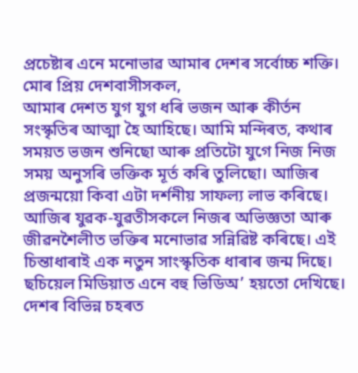প্ৰচেষ্টাৰ এনে মনোভাৱ আমাৰ দেশৰ সৰ্বোচ্চ শক্তি।
মোৰ প্ৰিয় দেশবাসীসকল,
আমাৰ দেশত যুগ যুগ ধৰি ভজন আৰু কীৰ্তন সংস্কৃতিৰ আত্মা হৈ আহিছে। আমি মন্দিৰত, কথাৰ সময়ত ভজন শুনিছো আৰু প্ৰতিটো যুগে নিজ নিজ সময় অনুসৰি ভক্তিক মূৰ্ত কৰি তুলিছো। আজিৰ প্ৰজন্ময়ো কিবা এটা দৰ্শনীয় সাফল্য লাভ কৰিছে। আজিৰ যুৱক-যুৱতীসকলে নিজৰ অভিজ্ঞতা আৰু জীৱনশৈলীত ভক্তিৰ মনোভাৱ সন্নিৱিষ্ট কৰিছে। এই চিন্তাধাৰাই এক নতুন সাংস্কৃতিক ধাৰাৰ জন্ম দিছে। ছচিয়েল মিডিয়াত এনে বহু ভিডিঅ’ হয়তো দেখিছে। দেশৰ বিভিন্ন চহৰত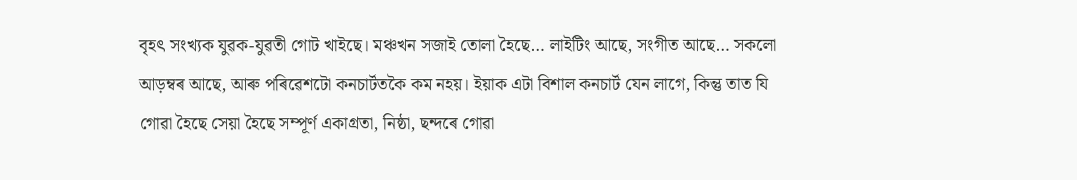বৃহৎ সংখ্যক যুৱক-যুৱতী গোট খাইছে। মঞ্চখন সজাই তোলা হৈছে… লাইটিং আছে, সংগীত আছে… সকলো আড়ম্বৰ আছে, আৰু পৰিৱেশটো কনচাৰ্টতকৈ কম নহয়। ইয়াক এটা বিশাল কনচাৰ্ট যেন লাগে, কিন্তু তাত যি গোৱা হৈছে সেয়া হৈছে সম্পূৰ্ণ একাগ্ৰতা, নিষ্ঠা, ছন্দৰে গোৱা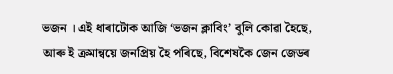ভজন । এই ধাৰাটোক আজি ‘ভজন ক্লাবিং’ বুলি কোৱা হৈছে, আৰু ই ক্ৰমান্বয়ে জনপ্ৰিয় হৈ পৰিছে, বিশেষকৈ জেন জেডৰ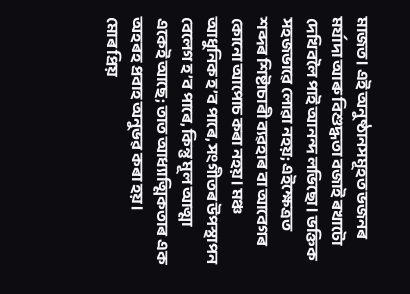মাজত। এই অনুষ্ঠানসমূহত ভজনৰ মৰ্যাদা আৰু বিশুদ্ধতা বজাই ৰখাটো দেখিবলৈ পাই আনন্দ লভিছো। ভক্তিক সহজভাৱে লোৱা নহয়; এইক্ষেত্ৰত শব্দৰ শিষ্টাচাৰী ব্যৱহাৰ বা আবেগৰ কোনো আপোচ কৰা নহয়। মঞ্চ আধুনিক হ’ব পাৰে, সংগীতৰ উপস্থাপন বেলেগ হ’ব পাৰে, কিন্তু মূল আত্মা একেই আছে; তাত আধ্যাত্মিকতাৰ এক অহৰহ প্ৰবাহ অনুভৱ কৰা হয়।
মোৰ প্ৰিয়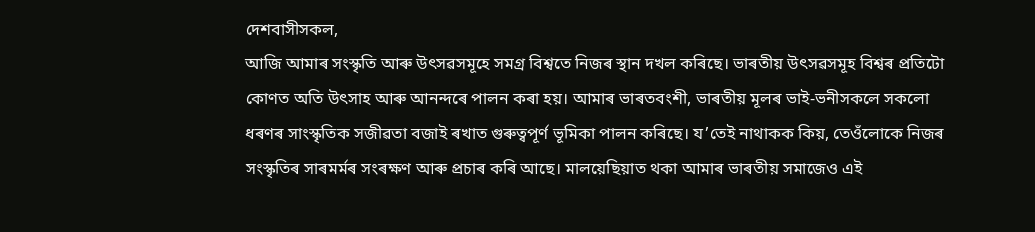দেশবাসীসকল,
আজি আমাৰ সংস্কৃতি আৰু উৎসৱসমূহে সমগ্ৰ বিশ্বতে নিজৰ স্থান দখল কৰিছে। ভাৰতীয় উৎসৱসমূহ বিশ্বৰ প্ৰতিটো কোণত অতি উৎসাহ আৰু আনন্দৰে পালন কৰা হয়। আমাৰ ভাৰতবংশী, ভাৰতীয় মূলৰ ভাই-ভনীসকলে সকলো ধৰণৰ সাংস্কৃতিক সজীৱতা বজাই ৰখাত গুৰুত্বপূৰ্ণ ভূমিকা পালন কৰিছে। য’তেই নাথাকক কিয়, তেওঁলোকে নিজৰ সংস্কৃতিৰ সাৰমৰ্মৰ সংৰক্ষণ আৰু প্ৰচাৰ কৰি আছে। মালয়েছিয়াত থকা আমাৰ ভাৰতীয় সমাজেও এই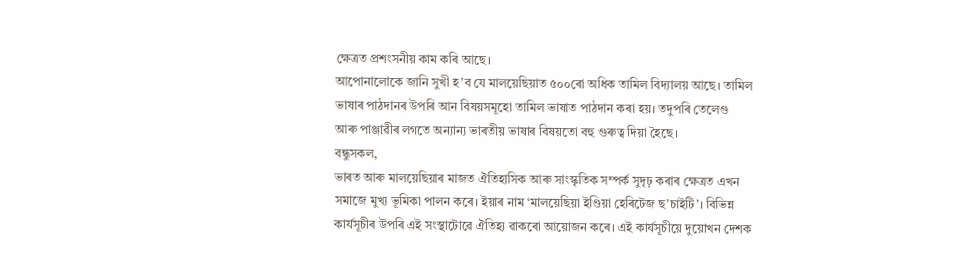ক্ষেত্ৰত প্ৰশংসনীয় কাম কৰি আছে।
আপোনালোকে জানি সুখী হ’ব যে মালয়েছিয়াত ৫০০ৰো অধিক তামিল বিদ্যালয় আছে। তামিল ভাষাৰ পাঠদানৰ উপৰি আন বিষয়সমূহো তামিল ভাষাত পাঠদান কৰা হয়। তদুপৰি তেলেগু আৰু পাঞ্জাৱীৰ লগতে অন্যান্য ভাৰতীয় ভাষাৰ বিষয়তো বহু গুৰুত্ব দিয়া হৈছে।
বন্ধুসকল,
ভাৰত আৰু মালয়েছিয়াৰ মাজত ঐতিহাসিক আৰু সাংস্কৃতিক সম্পৰ্ক সুদৃঢ় কৰাৰ ক্ষেত্ৰত এখন সমাজে মুখ্য ভূমিকা পালন কৰে। ইয়াৰ নাম ‘মালয়েছিয়া ইণ্ডিয়া হেৰিটেজ ছ’চাইটি’। বিভিন্ন কাৰ্যসূচীৰ উপৰি এই সংস্থাটোৱে ঐতিহ্য ৱাকৰো আয়োজন কৰে। এই কাৰ্যসূচীয়ে দুয়োখন দেশক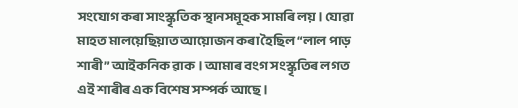সংযোগ কৰা সাংস্কৃতিক স্থানসমূহক সামৰি লয়। যোৱা মাহত মালয়েছিয়াত আয়োজন কৰা হৈছিল “লাল পাড় শাৰী” আইকনিক ৱাক। আমাৰ বংগ সংস্কৃতিৰ লগত এই শাৰীৰ এক বিশেষ সম্পৰ্ক আছে।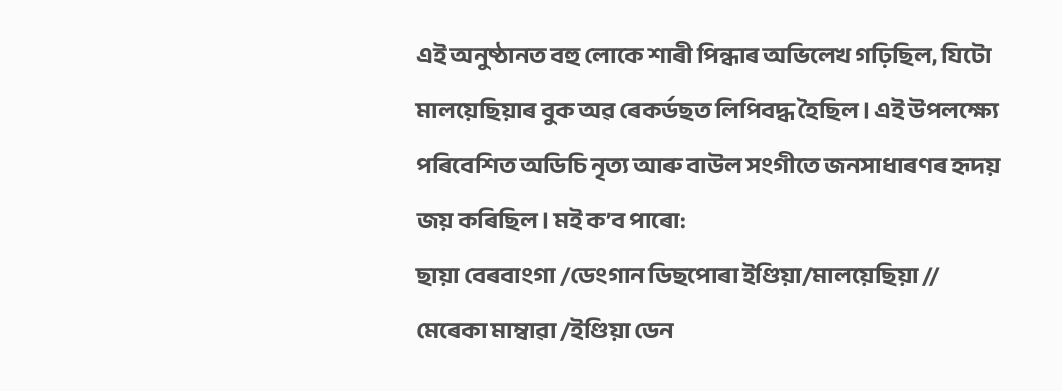এই অনুষ্ঠানত বহু লোকে শাৰী পিন্ধাৰ অভিলেখ গঢ়িছিল, যিটো মালয়েছিয়াৰ বুক অৱ ৰেকৰ্ডছত লিপিবদ্ধ হৈছিল। এই উপলক্ষ্যে পৰিবেশিত অডিচি নৃত্য আৰু বাউল সংগীতে জনসাধাৰণৰ হৃদয় জয় কৰিছিল। মই ক’ব পাৰো:
ছায়া বেৰবাংগা /ডেংগান ডিছপোৰা ইণ্ডিয়া/মালয়েছিয়া //
মেৰেকা মাম্বাৱা /ইণ্ডিয়া ডেন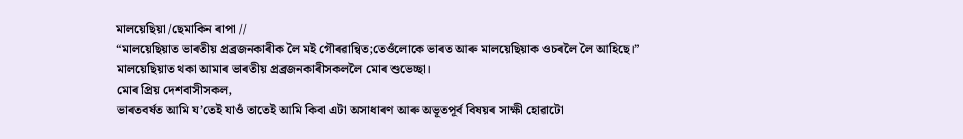মালয়েছিয়া /ছেমাকিন ৰাপা //
“মালয়েছিয়াত ভাৰতীয় প্ৰব্ৰজনকাৰীক লৈ মই গৌৰৱান্বিত;তেওঁলোকে ভাৰত আৰু মালয়েছিয়াক ওচৰলৈ লৈ আহিছে।”
মালয়েছিয়াত থকা আমাৰ ভাৰতীয় প্ৰব্ৰজনকাৰীসকললৈ মোৰ শুভেচ্ছা।
মোৰ প্ৰিয় দেশবাসীসকল,
ভাৰতবৰ্ষত আমি য’তেই যাওঁ তাতেই আমি কিবা এটা অসাধাৰণ আৰু অভূতপূৰ্ব বিষয়ৰ সাক্ষী হোৱাটো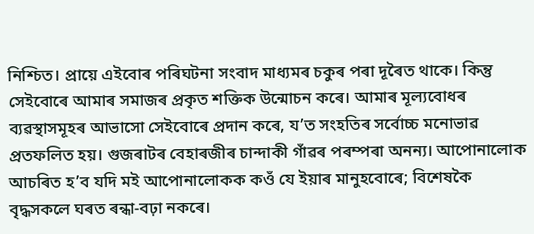নিশ্চিত। প্ৰায়ে এইবোৰ পৰিঘটনা সংবাদ মাধ্যমৰ চকুৰ পৰা দূৰৈত থাকে। কিন্তু সেইবোৰে আমাৰ সমাজৰ প্ৰকৃত শক্তিক উন্মোচন কৰে। আমাৰ মূল্যবোধৰ ব্যৱস্থাসমূহৰ আভাসো সেইবোৰে প্ৰদান কৰে, য’ত সংহতিৰ সৰ্বোচ্চ মনোভাৱ প্ৰতফলিত হয়। গুজৰাটৰ বেহাৰজীৰ চান্দাকী গাঁৱৰ পৰম্পৰা অনন্য। আপোনালোক আচৰিত হ’ব যদি মই আপোনালোকক কওঁ যে ইয়াৰ মানুহবোৰে; বিশেষকৈ বৃদ্ধসকলে ঘৰত ৰন্ধা-বঢ়া নকৰে।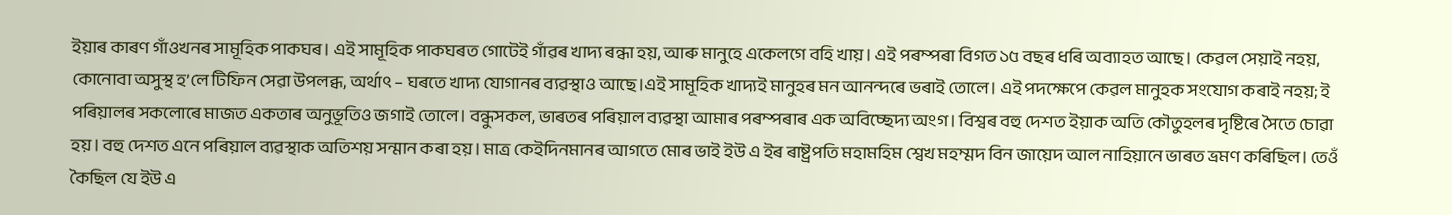ইয়াৰ কাৰণ গাঁওখনৰ সামূহিক পাকঘৰ। এই সামূহিক পাকঘৰত গোটেই গাঁৱৰ খাদ্য ৰন্ধা হয়, আৰু মানুহে একেলগে বহি খায়। এই পৰম্পৰা বিগত ১৫ বছৰ ধৰি অব্যাহত আছে। কেৱল সেয়াই নহয়, কোনোবা অসুস্থ হ’লে টিফিন সেৱা উপলব্ধ, অৰ্থাৎ – ঘৰতে খাদ্য যোগানৰ ব্যৱস্থাও আছে।এই সামূহিক খাদ্যই মানুহৰ মন আনন্দৰে ভৰাই তোলে। এই পদক্ষেপে কেৱল মানুহক সংযোগ কৰাই নহয়; ই পৰিয়ালৰ সকলোৰে মাজত একতাৰ অনুভূতিও জগাই তোলে। বন্ধুসকল, ভাৰতৰ পৰিয়াল ব্যৱস্থা আমাৰ পৰম্পৰাৰ এক অবিচ্ছেদ্য অংগ। বিশ্বৰ বহু দেশত ইয়াক অতি কৌতুহলৰ দৃষ্টিৰে সৈতে চোৱা হয়। বহু দেশত এনে পৰিয়াল ব্যৱস্থাক অতিশয় সন্মান কৰা হয়। মাত্ৰ কেইদিনমানৰ আগতে মোৰ ভাই ইউ এ ইৰ ৰাষ্ট্ৰপতি মহামহিম শ্বেখ মহম্মদ বিন জায়েদ আল নাহিয়ানে ভাৰত ভ্ৰমণ কৰিছিল। তেওঁ কৈছিল যে ইউ এ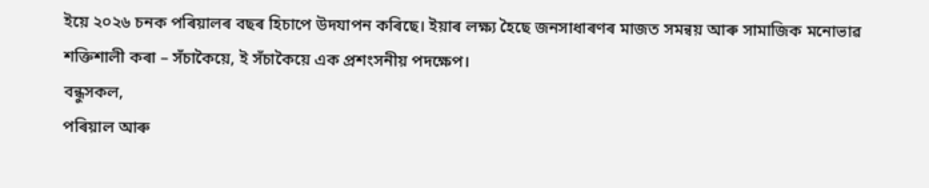ইয়ে ২০২৬ চনক পৰিয়ালৰ বছৰ হিচাপে উদযাপন কৰিছে। ইয়াৰ লক্ষ্য হৈছে জনসাধাৰণৰ মাজত সমন্বয় আৰু সামাজিক মনোভাৱ শক্তিশালী কৰা – সঁচাকৈয়ে, ই সঁচাকৈয়ে এক প্ৰশংসনীয় পদক্ষেপ।
বন্ধুসকল,
পৰিয়াল আৰু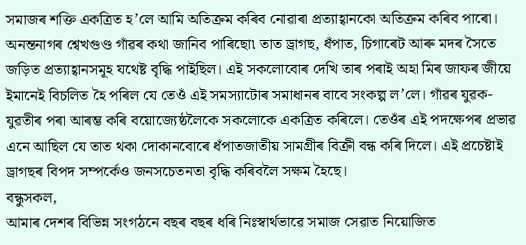সমাজৰ শক্তি একত্ৰিত হ’লে আমি অতিক্ৰম কৰিব নোৱাৰা প্ৰত্যাহ্বানকো অতিক্ৰম কৰিব পাৰো। অনন্তনাগৰ শ্বেখগুণ্ড গাঁৱৰ কথা জানিব পাৰিছো৷ তাত ড্ৰাগছ, ধঁপাত, চিগাৰেট আৰু মদৰ সৈতে জড়িত প্ৰত্যাহ্বানসমূহ যথেষ্ট বৃদ্ধি পাইছিল। এই সকলোবোৰ দেখি তাৰ পৰাই অহা মিৰ জাফৰ জীয়ে ইমানেই বিচলিত হৈ পৰিল যে তেওঁ এই সমস্যাটোৰ সমাধানৰ বাবে সংকল্প ল’লে। গাঁৱৰ যুৱক-যুৱতীৰ পৰা আৰম্ভ কৰি বয়োজ্যেষ্ঠলৈকে সকলোকে একত্ৰিত কৰিলে। তেওঁৰ এই পদক্ষেপৰ প্ৰভাৱ এনে আছিল যে তাত থকা দোকানবোৰে ধঁপাতজাতীয় সামগ্ৰীৰ বিক্ৰী বন্ধ কৰি দিলে। এই প্ৰচেষ্টাই ড্ৰাগছৰ বিপদ সম্পৰ্কেও জনসচেতনতা বৃদ্ধি কৰিবলৈ সক্ষম হৈছে।
বন্ধুসকল,
আমাৰ দেশৰ বিভিন্ন সংগঠনে বছৰ বছৰ ধৰি নিঃস্বাৰ্থভাৱে সমাজ সেৱাত নিয়োজিত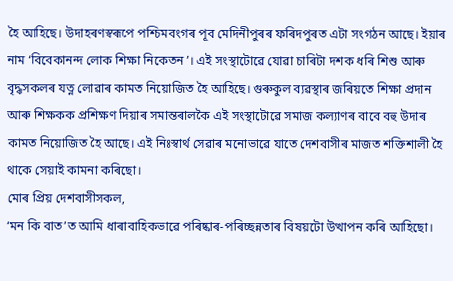হৈ আহিছে। উদাহৰণস্বৰূপে পশ্চিমবংগৰ পূব মেদিনীপুৰৰ ফৰিদপুৰত এটা সংগঠন আছে। ইয়াৰ নাম ‘বিবেকানন্দ লোক শিক্ষা নিকেতন’। এই সংস্থাটোৱে যোৱা চাৰিটা দশক ধৰি শিশু আৰু বৃদ্ধসকলৰ যত্ন লোৱাৰ কামত নিয়োজিত হৈ আহিছে। গুৰুকুল ব্যৱস্থাৰ জৰিয়তে শিক্ষা প্ৰদান আৰু শিক্ষকক প্ৰশিক্ষণ দিয়াৰ সমান্তৰালকৈ এই সংস্থাটোৱে সমাজ কল্যাণৰ বাবে বহু উদাৰ কামত নিয়োজিত হৈ আছে। এই নিঃস্বাৰ্থ সেৱাৰ মনোভাৱে যাতে দেশবাসীৰ মাজত শক্তিশালী হৈ থাকে সেয়াই কামনা কৰিছো।
মোৰ প্ৰিয় দেশবাসীসকল,
‘মন কি বাত’ত আমি ধাৰাবাহিকভাৱে পৰিষ্কাৰ-পৰিচ্ছন্নতাৰ বিষয়টো উত্থাপন কৰি আহিছো।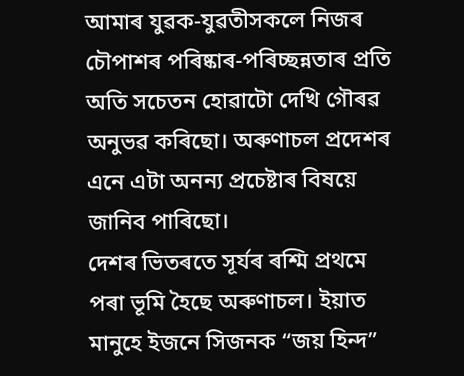আমাৰ যুৱক-যুৱতীসকলে নিজৰ চৌপাশৰ পৰিষ্কাৰ-পৰিচ্ছন্নতাৰ প্ৰতি অতি সচেতন হোৱাটো দেখি গৌৰৱ অনুভৱ কৰিছো। অৰুণাচল প্ৰদেশৰ এনে এটা অনন্য প্ৰচেষ্টাৰ বিষয়ে জানিব পাৰিছো।
দেশৰ ভিতৰতে সূৰ্যৰ ৰশ্মি প্ৰথমে পৰা ভূমি হৈছে অৰুণাচল। ইয়াত মানুহে ইজনে সিজনক “জয় হিন্দ”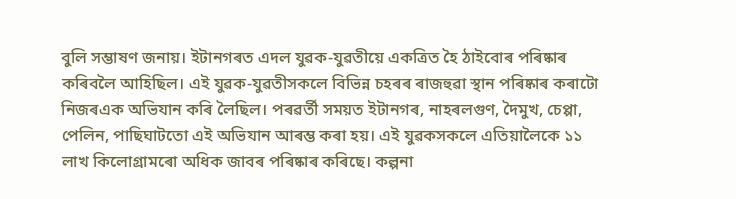বুলি সম্ভাষণ জনায়। ইটানগৰত এদল যুৱক-যুৱতীয়ে একত্ৰিত হৈ ঠাইবোৰ পৰিষ্কাৰ কৰিবলৈ আহিছিল। এই যুৱক-যুৱতীসকলে বিভিন্ন চহৰৰ ৰাজহুৱা স্থান পৰিষ্কাৰ কৰাটো নিজৰএক অভিযান কৰি লৈছিল। পৰৱৰ্তী সময়ত ইটানগৰ, নাহৰলগুণ, দৈমুখ, চেপ্পা, পেলিন, পাছিঘাটতো এই অভিযান আৰম্ভ কৰা হয়। এই যুৱকসকলে এতিয়ালৈকে ১১ লাখ কিলোগ্ৰামৰো অধিক জাবৰ পৰিষ্কাৰ কৰিছে। কল্পনা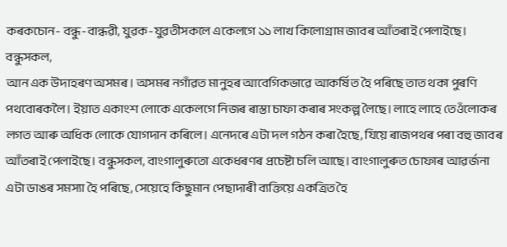কৰকচোন- বন্ধু-বান্ধৱী, যুৱক-যুৱতীসকলে একেলগে ১১ লাখ কিলোগ্ৰাম জাবৰ আঁতৰাই পেলাইছে।
বন্ধুসকল,
আন এক উদাহৰণ অসমৰ। অসমৰ নগাঁৱত মানুহৰ আবেগিকভাৱে আকৰ্ষিত হৈ পৰিছে তাত থকা পুৰণি পথবোৰকলৈ। ইয়াত একাংশ লোকে একেলগে নিজৰ ৰাস্তা চাফা কৰাৰ সংকল্প লৈছে। লাহে লাহে তেওঁলোকৰ লগত আৰু অধিক লোকে যোগদান কৰিলে। এনেদৰে এটা দল গঠন কৰা হৈছে, যিয়ে ৰাজপথৰ পৰা বহু জাবৰ আঁতৰাই পেলাইছে। বন্ধুসকল, বাংগালুৰুতো একেধৰণৰ প্ৰচেষ্টা চলি আছে। বাংগালুৰুত চোফাৰ আৱৰ্জনা এটা ডাঙৰ সমস্যা হৈ পৰিছে, সেয়েহে কিছুমান পেছাদাৰী ব্যক্তিয়ে একত্ৰিত হৈ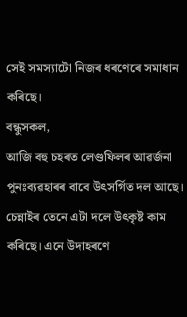সেই সমস্যাটো নিজৰ ধৰণেৰে সমাধান কৰিছে।
বন্ধুসকল,
আজি বহু চহৰত লেণ্ডফিলৰ আৱৰ্জনা পুনঃব্যৱহাৰৰ বাবে উৎসৰ্গিত দল আছে। চেন্নাইৰ তেনে এটা দলে উৎকৃষ্ট কাম কৰিছে। এনে উদাহৰণে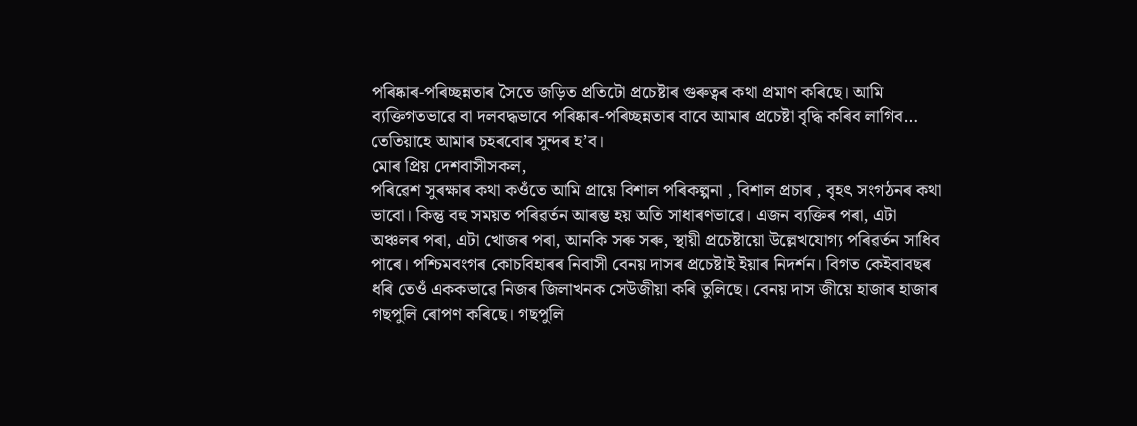পৰিষ্কাৰ-পৰিচ্ছন্নতাৰ সৈতে জড়িত প্ৰতিটো প্ৰচেষ্টাৰ গুৰুত্বৰ কথা প্ৰমাণ কৰিছে। আমি ব্যক্তিগতভাৱে বা দলবদ্ধভাবে পৰিষ্কাৰ-পৰিচ্ছন্নতাৰ বাবে আমাৰ প্ৰচেষ্টা বৃদ্ধি কৰিব লাগিব… তেতিয়াহে আমাৰ চহৰবোৰ সুন্দৰ হ’ব।
মোৰ প্ৰিয় দেশবাসীসকল,
পৰিৱেশ সুৰক্ষাৰ কথা কওঁতে আমি প্ৰায়ে বিশাল পৰিকল্পনা , বিশাল প্ৰচাৰ , বৃহৎ সংগঠনৰ কথা ভাবো। কিন্তু বহু সময়ত পৰিৱৰ্তন আৰম্ভ হয় অতি সাধাৰণভাৱে। এজন ব্যক্তিৰ পৰা, এটা অঞ্চলৰ পৰা, এটা খোজৰ পৰা, আনকি সৰু সৰু, স্থায়ী প্ৰচেষ্টায়ো উল্লেখযোগ্য পৰিৱৰ্তন সাধিব পাৰে। পশ্চিমবংগৰ কোচবিহাৰৰ নিবাসী বেনয় দাসৰ প্ৰচেষ্টাই ইয়াৰ নিদৰ্শন। বিগত কেইবাবছৰ ধৰি তেওঁ এককভাৱে নিজৰ জিলাখনক সেউজীয়া কৰি তুলিছে। বেনয় দাস জীয়ে হাজাৰ হাজাৰ গছপুলি ৰোপণ কৰিছে। গছপুলি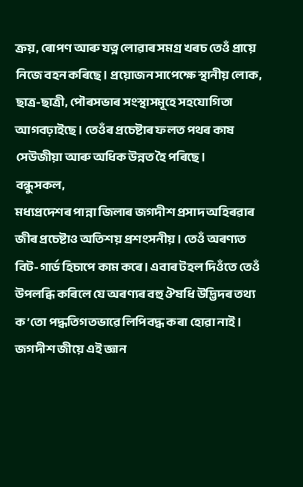ক্ৰয়, ৰোপণ আৰু যত্ন লোৱাৰ সমগ্ৰ খৰচ তেওঁ প্ৰায়ে নিজে বহন কৰিছে। প্ৰয়োজন সাপেক্ষে স্থানীয় লোক, ছাত্ৰ-ছাত্ৰী, পৌৰসভাৰ সংস্থাসমূহে সহযোগিতা আগবঢ়াইছে। তেওঁৰ প্ৰচেষ্টাৰ ফলত পথৰ কাষ সেউজীয়া আৰু অধিক উন্নত হৈ পৰিছে।
বন্ধুসকল,
মধ্যপ্ৰদেশৰ পান্না জিলাৰ জগদীশ প্ৰসাদ অহিৰৱাৰ জীৰ প্ৰচেষ্টাও অতিশয় প্ৰশংসনীয়। তেওঁ অৰণ্যত বিট-গাৰ্ড হিচাপে কাম কৰে। এবাৰ টহল দিওঁতে তেওঁ উপলব্ধি কৰিলে যে অৰণ্যৰ বহু ঔষধি উদ্ভিদৰ তথ্য ক’তো পদ্ধতিগতভাৱে লিপিবদ্ধ কৰা হোৱা নাই। জগদীশ জীয়ে এই জ্ঞান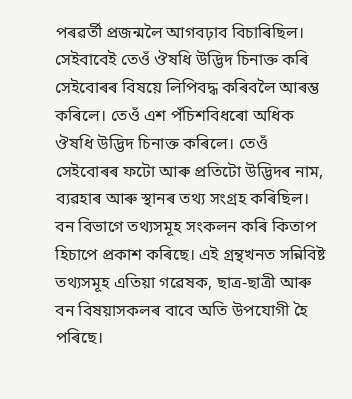পৰৱৰ্তী প্ৰজন্মলৈ আগবঢ়াব বিচাৰিছিল। সেইবাবেই তেওঁ ঔষধি উদ্ভিদ চিনাক্ত কৰি সেইবোৰৰ বিষয়ে লিপিবদ্ধ কৰিবলৈ আৰম্ভ কৰিলে। তেওঁ এশ পঁচিশবিধৰো অধিক ঔষধি উদ্ভিদ চিনাক্ত কৰিলে। তেওঁ সেইবোৰৰ ফটো আৰু প্ৰতিটো উদ্ভিদৰ নাম, ব্যৱহাৰ আৰু স্থানৰ তথ্য সংগ্ৰহ কৰিছিল।
বন বিভাগে তথ্যসমূহ সংকলন কৰি কিতাপ হিচাপে প্ৰকাশ কৰিছে। এই গ্ৰন্থখনত সন্নিবিষ্ট তথ্যসমূহ এতিয়া গৱেষক, ছাত্ৰ-ছাত্ৰী আৰু বন বিষয়াসকলৰ বাবে অতি উপযোগী হৈ পৰিছে।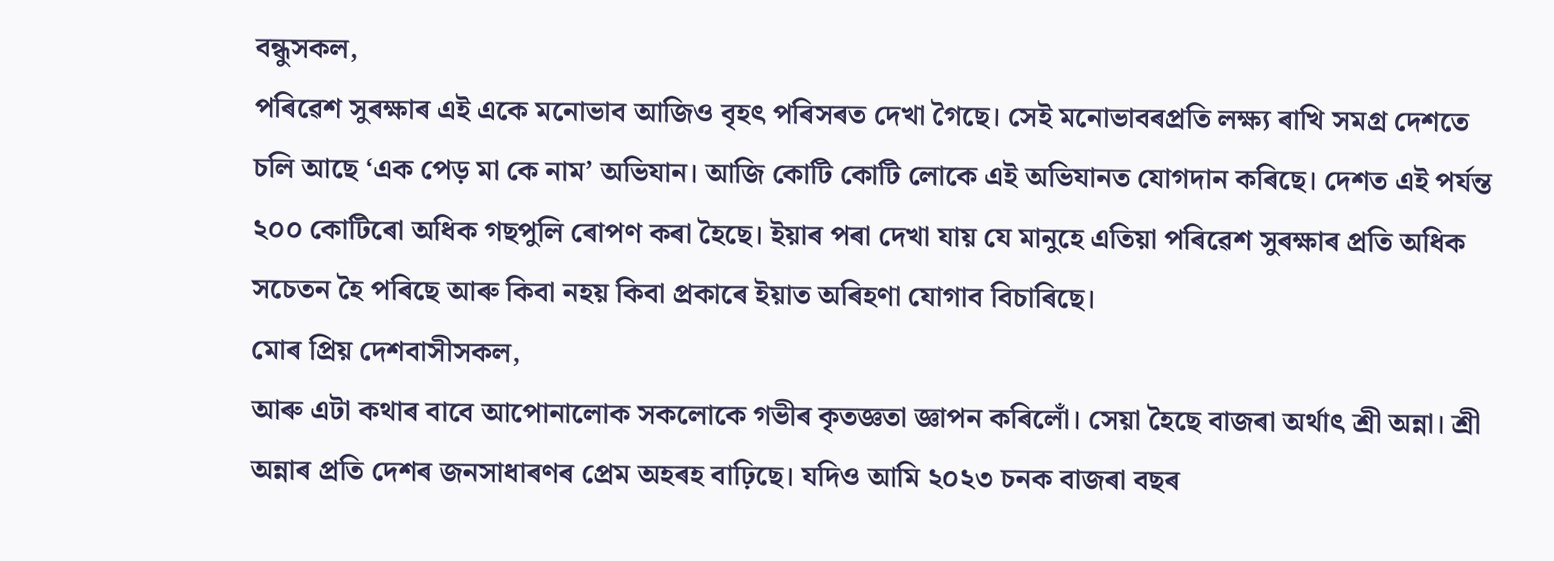বন্ধুসকল,
পৰিৱেশ সুৰক্ষাৰ এই একে মনোভাব আজিও বৃহৎ পৰিসৰত দেখা গৈছে। সেই মনোভাবৰপ্ৰতি লক্ষ্য ৰাখি সমগ্ৰ দেশতে চলি আছে ‘এক পেড় মা কে নাম’ অভিযান। আজি কোটি কোটি লোকে এই অভিযানত যোগদান কৰিছে। দেশত এই পৰ্যন্ত ২০০ কোটিৰো অধিক গছপুলি ৰোপণ কৰা হৈছে। ইয়াৰ পৰা দেখা যায় যে মানুহে এতিয়া পৰিৱেশ সুৰক্ষাৰ প্ৰতি অধিক সচেতন হৈ পৰিছে আৰু কিবা নহয় কিবা প্ৰকাৰে ইয়াত অৰিহণা যোগাব বিচাৰিছে।
মোৰ প্ৰিয় দেশবাসীসকল,
আৰু এটা কথাৰ বাবে আপোনালোক সকলোকে গভীৰ কৃতজ্ঞতা জ্ঞাপন কৰিলোঁ। সেয়া হৈছে বাজৰা অৰ্থাৎ শ্ৰী অন্না। শ্ৰী অন্নাৰ প্ৰতি দেশৰ জনসাধাৰণৰ প্ৰেম অহৰহ বাঢ়িছে। যদিও আমি ২০২৩ চনক বাজৰা বছৰ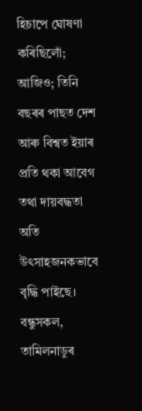হিচাপে ঘোষণা কৰিছিলোঁ; আজিও; তিনি বছৰৰ পাছত দেশ আৰু বিশ্বত ইয়াৰ প্ৰতি থকা আবেগ তথা দায়বদ্ধতা অতি উৎসাহজনকভাবে বৃদ্ধি পাইছে।
বন্ধুসকল,
তামিলনাডুৰ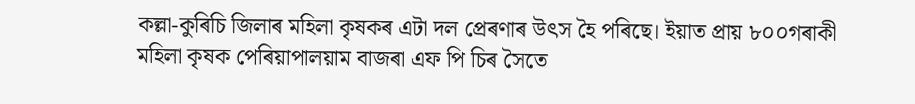কল্লা-কুৰিচি জিলাৰ মহিলা কৃষকৰ এটা দল প্ৰেৰণাৰ উৎস হৈ পৰিছে। ইয়াত প্ৰায় ৮০০গৰাকী মহিলা কৃষক পেৰিয়াপালয়াম বাজৰা এফ পি চিৰ সৈতে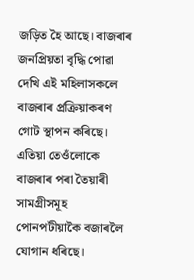জড়িত হৈ আছে। বাজৰাৰ জনপ্ৰিয়তা বৃদ্ধি পোৱা দেখি এই মহিলাসকলে বাজৰাৰ প্ৰক্ৰিয়াকৰণ গোট স্থাপন কৰিছে। এতিয়া তেওঁলোকে বাজৰাৰ পৰা তৈয়াৰী সামগ্ৰীসমূহ পোনপটীয়াকৈ বজাৰলৈ যোগান ধৰিছে।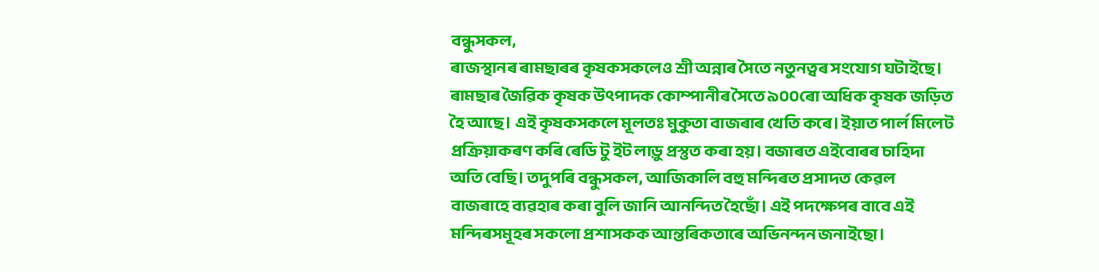বন্ধুসকল,
ৰাজস্থানৰ ৰামছাৰৰ কৃষকসকলেও শ্ৰী অন্নাৰ সৈতে নতুনত্বৰ সংযোগ ঘটাইছে। ৰামছাৰ জৈৱিক কৃষক উৎপাদক কোম্পানীৰ সৈতে ৯০০ৰো অধিক কৃষক জড়িত হৈ আছে। এই কৃষকসকলে মূলতঃ মুকুতা বাজৰাৰ খেতি কৰে। ইয়াত পাৰ্ল মিলেট প্ৰক্ৰিয়াকৰণ কৰি ৰেডি টু ইট লাড়ু প্ৰস্তুত কৰা হয়। বজাৰত এইবোৰৰ চাহিদা অতি বেছি। তদুপৰি বন্ধুসকল, আজিকালি বহু মন্দিৰত প্ৰসাদত কেৱল বাজৰাহে ব্যৱহাৰ কৰা বুলি জানি আনন্দিত হৈছোঁ। এই পদক্ষেপৰ বাবে এই মন্দিৰসমূহৰ সকলো প্ৰশাসকক আন্তৰিকতাৰে অভিনন্দন জনাইছো।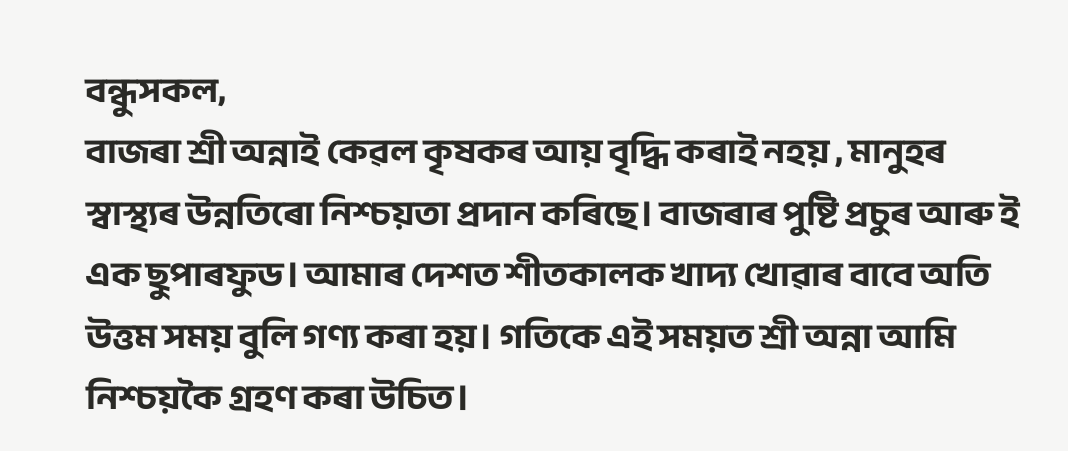বন্ধুসকল,
বাজৰা শ্ৰী অন্নাই কেৱল কৃষকৰ আয় বৃদ্ধি কৰাই নহয় , মানুহৰ স্বাস্থ্যৰ উন্নতিৰো নিশ্চয়তা প্ৰদান কৰিছে। বাজৰাৰ পুষ্টি প্ৰচুৰ আৰু ই এক ছুপাৰফুড। আমাৰ দেশত শীতকালক খাদ্য খোৱাৰ বাবে অতি উত্তম সময় বুলি গণ্য কৰা হয়। গতিকে এই সময়ত শ্ৰী অন্না আমি নিশ্চয়কৈ গ্ৰহণ কৰা উচিত।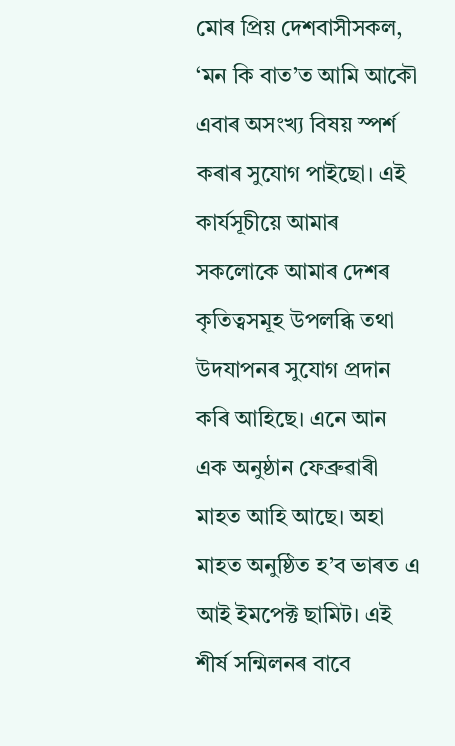মোৰ প্ৰিয় দেশবাসীসকল,
‘মন কি বাত’ত আমি আকৌ এবাৰ অসংখ্য বিষয় স্পৰ্শ কৰাৰ সুযোগ পাইছো। এই কাৰ্যসূচীয়ে আমাৰ সকলোকে আমাৰ দেশৰ কৃতিত্বসমূহ উপলব্ধি তথা উদযাপনৰ সুযোগ প্ৰদান কৰি আহিছে। এনে আন এক অনুষ্ঠান ফেব্ৰুৱাৰী মাহত আহি আছে। অহা মাহত অনুষ্ঠিত হ’ব ভাৰত এ আই ইমপেক্ট ছামিট। এই শীৰ্ষ সন্মিলনৰ বাবে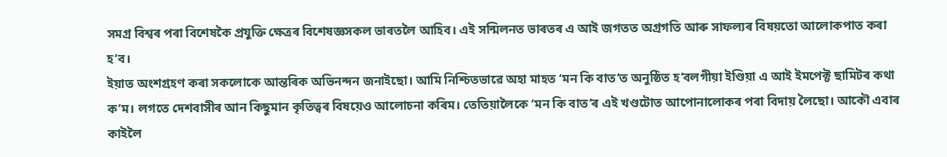সমগ্ৰ বিশ্বৰ পৰা বিশেষকৈ প্ৰযুক্তি ক্ষেত্ৰৰ বিশেষজ্ঞসকল ভাৰতলৈ আহিব। এই সন্মিলনত ভাৰতৰ এ আই জগতত অগ্ৰগতি আৰু সাফল্যৰ বিষয়তো আলোকপাত কৰা হ’ব।
ইয়াত অংশগ্ৰহণ কৰা সকলোকে আন্তৰিক অভিনন্দন জনাইছো। আমি নিশ্চিতভাৱে অহা মাহত ‘মন কি বাত’ত অনুষ্ঠিত হ’বলগীয়া ইণ্ডিয়া এ আই ইমপেক্ট ছামিটৰ কথা ক’ম। লগতে দেশবাসীৰ আন কিছুমান কৃতিত্বৰ বিষয়েও আলোচনা কৰিম। তেতিয়ালৈকে ‘মন কি বাত’ৰ এই খণ্ডটোত আপোনালোকৰ পৰা বিদায় লৈছো। আকৌ এবাৰ কাইলৈ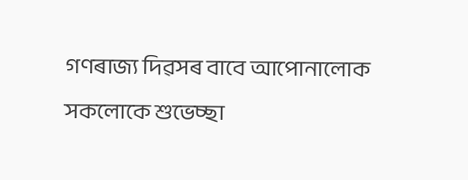গণৰাজ্য দিৱসৰ বাবে আপোনালোক সকলোকে শুভেচ্ছা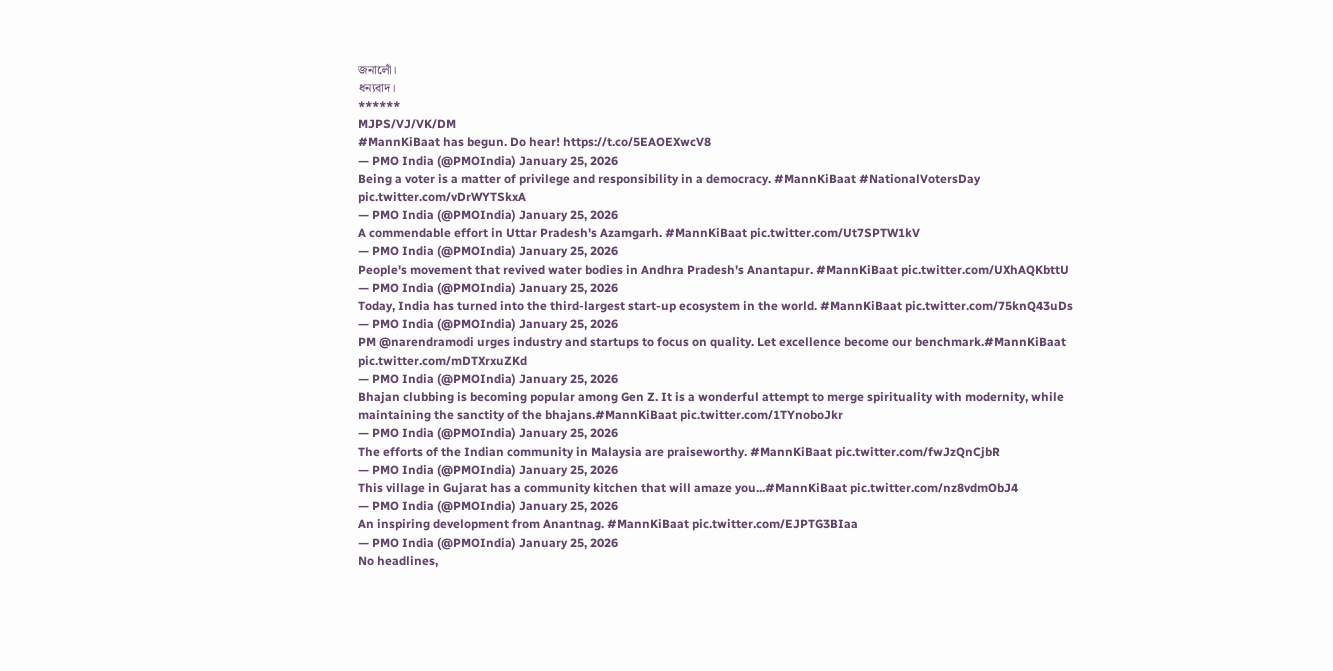জনালোঁ।
ধন্যবাদ।
******
MJPS/VJ/VK/DM
#MannKiBaat has begun. Do hear! https://t.co/5EAOEXwcV8
— PMO India (@PMOIndia) January 25, 2026
Being a voter is a matter of privilege and responsibility in a democracy. #MannKiBaat #NationalVotersDay pic.twitter.com/vDrWYTSkxA
— PMO India (@PMOIndia) January 25, 2026
A commendable effort in Uttar Pradesh's Azamgarh. #MannKiBaat pic.twitter.com/Ut7SPTW1kV
— PMO India (@PMOIndia) January 25, 2026
People's movement that revived water bodies in Andhra Pradesh's Anantapur. #MannKiBaat pic.twitter.com/UXhAQKbttU
— PMO India (@PMOIndia) January 25, 2026
Today, India has turned into the third-largest start-up ecosystem in the world. #MannKiBaat pic.twitter.com/75knQ43uDs
— PMO India (@PMOIndia) January 25, 2026
PM @narendramodi urges industry and startups to focus on quality. Let excellence become our benchmark.#MannKiBaat pic.twitter.com/mDTXrxuZKd
— PMO India (@PMOIndia) January 25, 2026
Bhajan clubbing is becoming popular among Gen Z. It is a wonderful attempt to merge spirituality with modernity, while maintaining the sanctity of the bhajans.#MannKiBaat pic.twitter.com/1TYnoboJkr
— PMO India (@PMOIndia) January 25, 2026
The efforts of the Indian community in Malaysia are praiseworthy. #MannKiBaat pic.twitter.com/fwJzQnCjbR
— PMO India (@PMOIndia) January 25, 2026
This village in Gujarat has a community kitchen that will amaze you...#MannKiBaat pic.twitter.com/nz8vdmObJ4
— PMO India (@PMOIndia) January 25, 2026
An inspiring development from Anantnag. #MannKiBaat pic.twitter.com/EJPTG3BIaa
— PMO India (@PMOIndia) January 25, 2026
No headlines,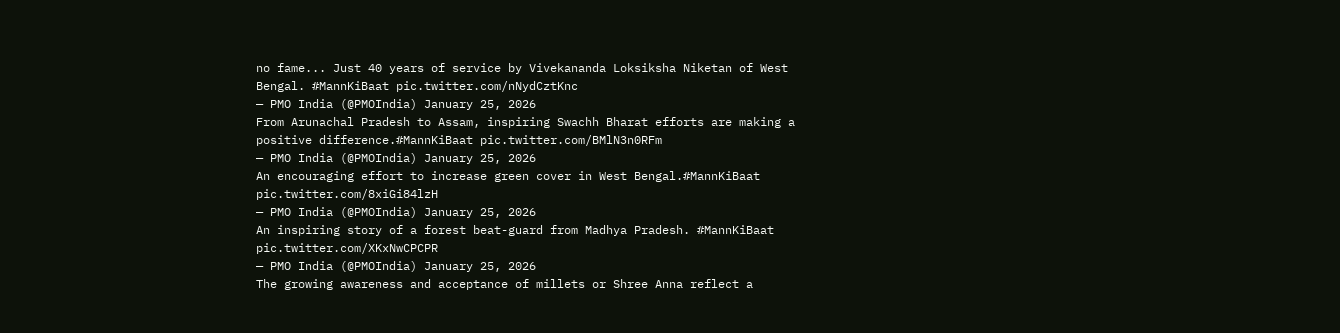no fame... Just 40 years of service by Vivekananda Loksiksha Niketan of West Bengal. #MannKiBaat pic.twitter.com/nNydCztKnc
— PMO India (@PMOIndia) January 25, 2026
From Arunachal Pradesh to Assam, inspiring Swachh Bharat efforts are making a positive difference.#MannKiBaat pic.twitter.com/BMlN3n0RFm
— PMO India (@PMOIndia) January 25, 2026
An encouraging effort to increase green cover in West Bengal.#MannKiBaat pic.twitter.com/8xiGi84lzH
— PMO India (@PMOIndia) January 25, 2026
An inspiring story of a forest beat-guard from Madhya Pradesh. #MannKiBaat pic.twitter.com/XKxNwCPCPR
— PMO India (@PMOIndia) January 25, 2026
The growing awareness and acceptance of millets or Shree Anna reflect a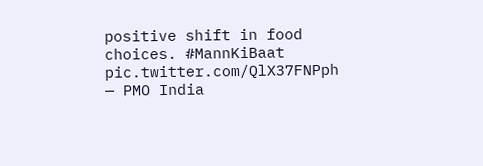positive shift in food choices. #MannKiBaat pic.twitter.com/QlX37FNPph
— PMO India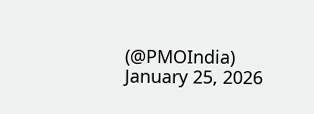(@PMOIndia) January 25, 2026